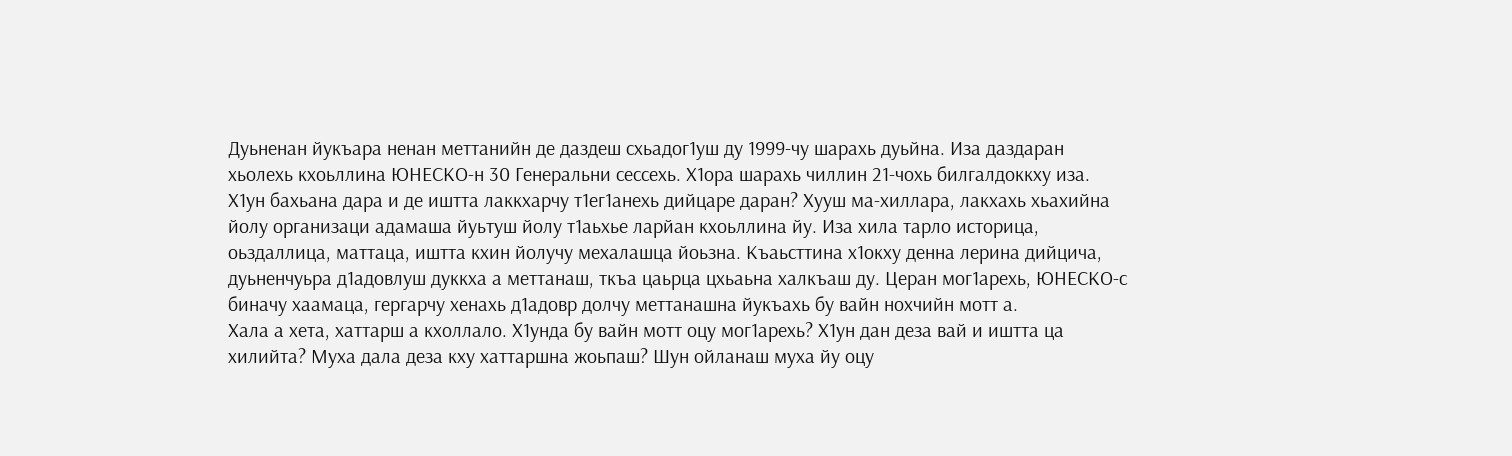Дуьненан йукъара ненан меттанийн де даздеш схьадог1уш ду 1999-чу шарахь дуьйна. Иза даздаран хьолехь кхоьллина ЮНЕСКО-н 30 Генеральни сессехь. Х1ора шарахь чиллин 21-чохь билгалдоккху иза.
Х1ун бахьана дара и де иштта лаккхарчу т1ег1анехь дийцаре даран? Хууш ма-хиллара, лакхахь хьахийна йолу организаци адамаша йуьтуш йолу т1аьхье ларйан кхоьллина йу. Иза хила тарло историца, оьздаллица, маттаца, иштта кхин йолучу мехалашца йоьзна. Къаьсттина х1окху денна лерина дийцича, дуьненчуьра д1адовлуш дуккха а меттанаш, ткъа цаьрца цхьаьна халкъаш ду. Церан мог1арехь, ЮНЕСКО-с биначу хаамаца, гергарчу хенахь д1адовр долчу меттанашна йукъахь бу вайн нохчийн мотт а.
Хала а хета, хаттарш а кхоллало. Х1унда бу вайн мотт оцу мог1арехь? Х1ун дан деза вай и иштта ца хилийта? Муха дала деза кху хаттаршна жоьпаш? Шун ойланаш муха йу оцу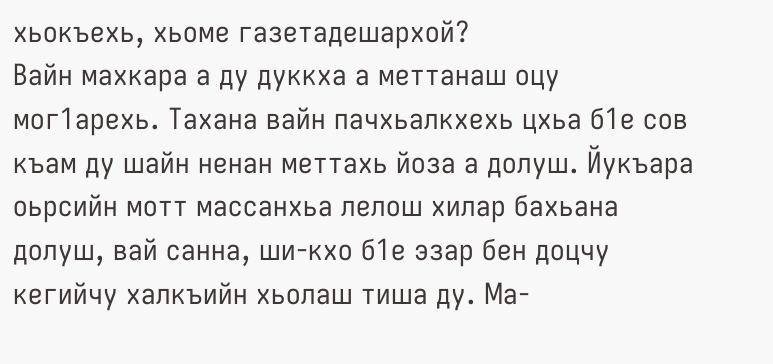хьокъехь, хьоме газетадешархой?
Вайн махкара а ду дуккха а меттанаш оцу мог1арехь. Тахана вайн пачхьалкхехь цхьа б1е сов къам ду шайн ненан меттахь йоза а долуш. Йукъара оьрсийн мотт массанхьа лелош хилар бахьана долуш, вай санна, ши-кхо б1е эзар бен доцчу кегийчу халкъийн хьолаш тиша ду. Ма-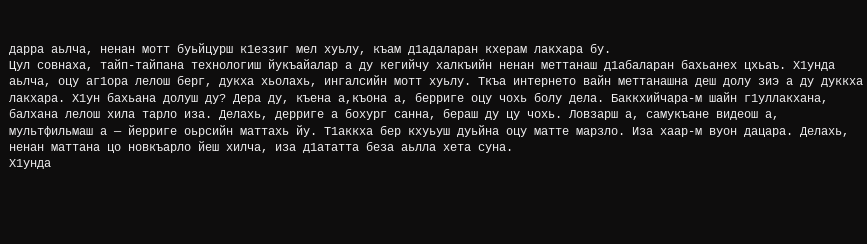дарра аьлча, ненан мотт буьйцурш к1еззиг мел хуьлу, къам д1адаларан кхерам лакхара бу.
Цул совнаха, тайп-тайпана технологиш йукъайалар а ду кегийчу халкъийн ненан меттанаш д1абаларан бахьанех цхьаъ. Х1унда аьлча, оцу аг1ора лелош берг, дукха хьолахь, ингалсийн мотт хуьлу. Ткъа интернето вайн меттанашна деш долу зиэ а ду дуккха лакхара. Х1ун бахьана долуш ду? Дера ду, къена а,къона а, берриге оцу чохь болу дела. Баккхийчара-м шайн г1уллакхана, балхана лелош хила тарло иза. Делахь, дерриге а бохург санна, бераш ду цу чохь. Ловзарш а, самукъане видеош а, мультфильмаш а — йерриге оьрсийн маттахь йу. Т1аккха бер кхуьуш дуьйна оцу матте марзло. Иза хаар-м вуон дацара. Делахь, ненан маттана цо новкъарло йеш хилча, иза д1ататта беза аьлла хета суна.
Х1унда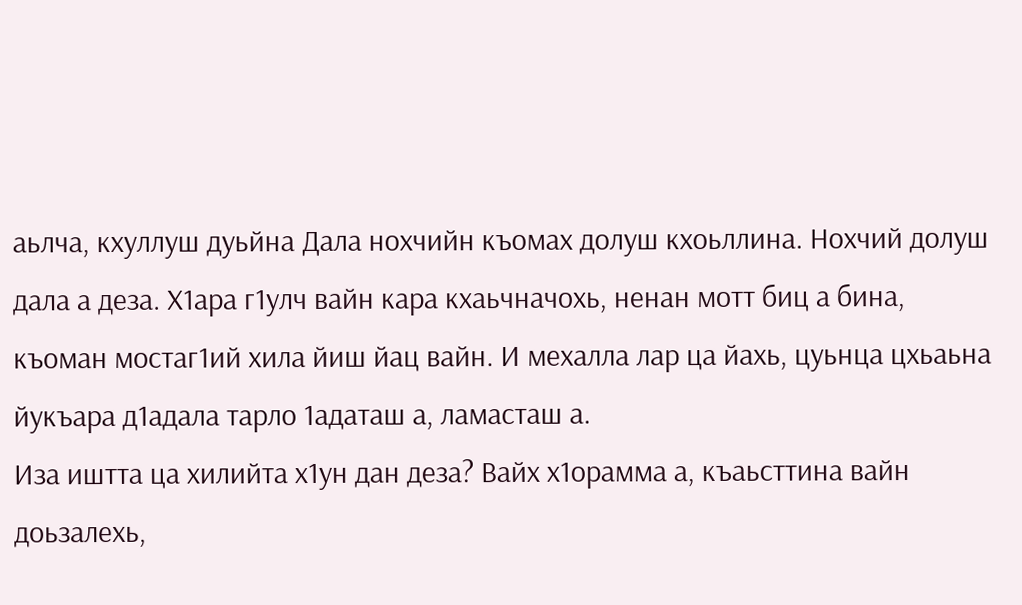аьлча, кхуллуш дуьйна Дала нохчийн къомах долуш кхоьллина. Нохчий долуш дала а деза. Х1ара г1улч вайн кара кхаьчначохь, ненан мотт биц а бина, къоман мостаг1ий хила йиш йац вайн. И мехалла лар ца йахь, цуьнца цхьаьна йукъара д1адала тарло 1адаташ а, ламасташ а.
Иза иштта ца хилийта х1ун дан деза? Вайх х1орамма а, къаьсттина вайн доьзалехь,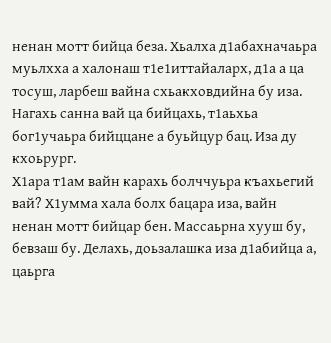ненан мотт бийца беза. Хьалха д1абахначаьра муьлхха а халонаш т1е1иттайаларх, д1а а ца тосуш, ларбеш вайна схьакховдийна бу иза. Нагахь санна вай ца бийцахь, т1аьхьа бог1учаьра бийццане а буьйцур бац. Иза ду кхоьрург.
Х1ара т1ам вайн карахь болччуьра къахьегий вай? Х1умма хала болх бацара иза, вайн ненан мотт бийцар бен. Массаьрна хууш бу, бевзаш бу. Делахь, доьзалашка иза д1абийца а, цаьрга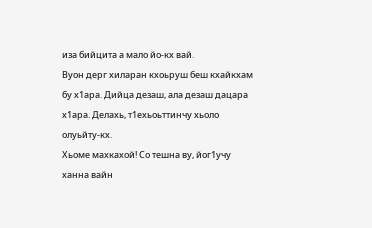иза бийцита а мало йо-кх вай.
Вуон дерг хиларан кхоьруш беш кхайкхам бу х1ара. Дийца дезаш, ала дезаш дацара х1ара. Делахь, т1ехьоьттинчу хьоло олуьйту-кх.
Хьоме махкахой! Со тешна ву, йог1учу ханна вайн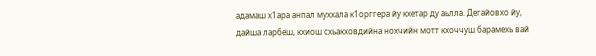адамаш х1ара анпал муххала к1орггера йу кхетар ду аьлла. Дегайовхо йу, дайша ларбеш, кхиош схьакховдийна нохчийн мотт кхоччуш барамехь вай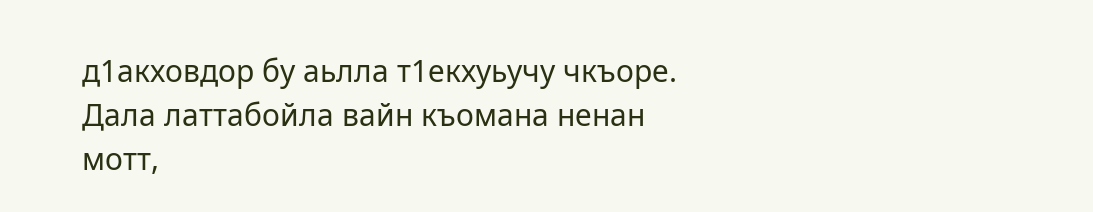д1акховдор бу аьлла т1екхуьучу чкъоре.
Дала латтабойла вайн къомана ненан мотт,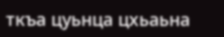ткъа цуьнца цхьаьна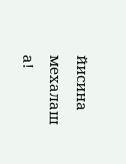йисина мехалаш а!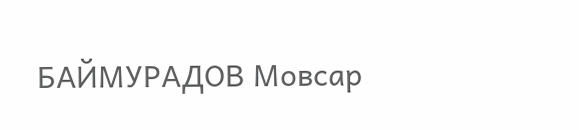БАЙМУРАДОВ Мовсар